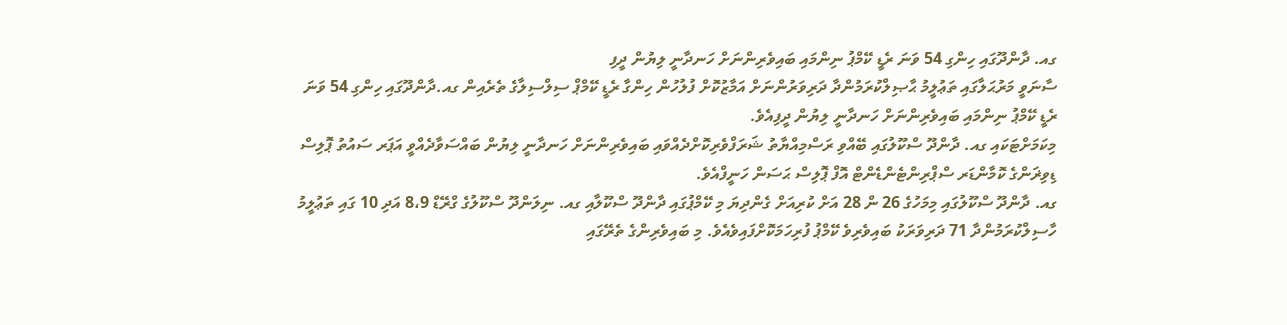ގއ. ދާންދޫގައި ހިންގި 54 ވަނަ ރެޑީ ކޭމްޕު ނިންމައި ބައިވެރިންނަށް ހަނދާނީ ލިޔުން ދީފި
ސާނަވީ މަރުޙަލާގައި ތަޢުލީމު ޙާޞިލްކުރަމުންދާ ދަރިވަރުންނަށް އަމާޒުކޮށް ފުލުހުން ހިންގާ ރެޑީ ކޭމްޕް ސިލްސިލާގެ ތެރެއިން ގއ.ދާންދޫގައި ހިންގި 54 ވަނަ ރެޑީ ކޭމްޕު ނިންމައި ބައިވެރިންނަށް ހަނދާނީ ލިޔުން ދީފިއެވެ.
މިކަމަށްޓަކައި ގއ. ދާންދޫ ސްކޫލުގައި ބޭއްވި ރަސްމިއްޔާތު ޝަރަފްވެރިކޮށްދެއްވައި ބައިވެރިންނަށް ހަނދާނީ ލިޔުން ބައްސަވާދެއްވީ އަޕަރ ސައުތު ޕޮލިސް ޑިވިޜަންގެ ކޮމާންޑަރ ސްޕްރިންޓެންޑެންޓް އޮފް ޕޮލިސް ޙަސަން ހަނީފްއެވެ.
ގއ. ދާންދޫ ސްކޫލުގައި މިމަހުގެ 26 ން 28 އަށް ކުރިއަށް ގެންދިޔަ މި ކޭމްޕުގައި ދާންދޫ ސްކޫލާއި ގއ. ނިލަންދޫ ސްކޫލުގެ ގްރޭޑް 8،9 އަދި 10 ގައި ތަޢުލީމު ހާސިލްކުރަމުންދާ 71 ދަރިވަރަކު ބައިވެރިވެ ކޭމްޕު ފުރިހަމަކޮށްފައިވެއެވެ. މި ބައިވެރިންގެ ތެރޭގައި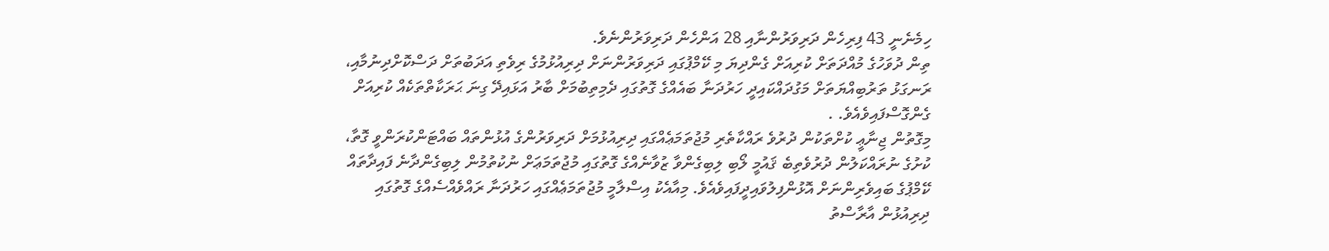ހިމެނެނީ 43 ފިރިހެން ދަރިވަރުންނާއި 28 އަންހެން ދަރިވަރުންނެވެ.
ތިން ދުވަހުގެ މުއްދަތަށް ކުރިއަށް ގެންދިޔަ މި ކޭމްޕުގައި ދަރިވަރުންނަށް ދިރިއުޅުމުގެ ރިވެތި އަދަބުތަށް ދަސްކޮށްދިނުމާއި، ރަނގަޅު ތަރުބިއްޔަތަށް މަގުދައްކައިދީ ހަރުދަނާ ބައެއްގެ ގޮތުގައި ދެމިތިބުމަށް ބާރު އަޅައިދޭ ގިނަ ޙަރަކާތްތަކެއް ކުރިއަށް ގެންގޮސްފައިވެއެވެ. .
މިގޮތުން ޖިނާޢީ ކުށްތަކުން ދުރުވެ ރައްކާތެރި މުޖުތަމަޢެއްގައި ދިރިއުޅުމަށް ދަރިވަރުންގެ އުޅުންތައް ބައްޓަންކުރަންވީ ގޮތާ، ކުށުގެ ނުރައްކަލުން ދުރުވެތިބެ ޤައުމީ ލޯބި ލިބިގެންވާ ޒުވާނެއްގެ ގޮތުގައި މުޖުތަމަޢަށް ނުކުތުމުން ލިބިގެންދާނެ ފައިދާތައް ކޭމްޕުގެ ބައިވެރިންނަށް އޮޅުންފިލުވައިދީފައިވެއެވެ. މިއާއެކު އިސްލާމީ މުޖުތަމަޢެއްގައި ހަރުދަނާ ރައްވެއްސެއްގެ ގޮތުގައި ދިރިއުޅުން އާރާސްތު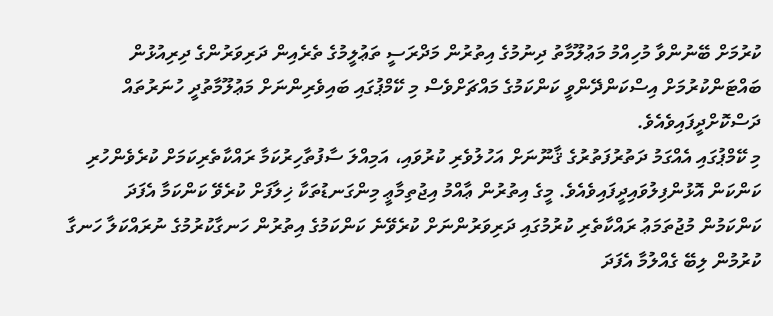ކުރުމަށް ބޭނުންވާ މުހިއްމު މަޢުލޫމާތު ދިނުމުގެ އިތުރުން މަދްރަސީ ތަޢުލީމުގެ ތެރެއިން ދަރިވަރުންގެ ދިރިއުޅުން ބައްޓަންކުރުމަށް އިސްކަންދޭންވީ ކަންކަމުގެ މައްޗަށްވެސް މި ކޭމްޕުގައި ބައިވެރިންނަށް މަޢުލޫމާތުދީ ހުނަރުތައް ދަސްކޮށްދީފައިވެއެވެ.
މި ކޭމްޕުގައި އެއްގަމު ދަތުރުފަތުރުގެ ޤާނޫނަށް އަހުލުވެރި ކުރުވައި، އަމިއްލަ ސާފުތާހިރުކަމާ ރައްކާތެރިކަމަށް ކުރެވެންހުރި ކަންކަން އޮޅުންފިލުވައިދީފައިވެއެވެ. މީގެ އިތުރުން ޢާއްމު އިޖުތިމާޢީ މިންގަނޑުތަކާ ޚިލާފަށް ކުރެވޭ ކަންކަމާ އެފަދަ ކަންކަމުން މުޖުތަމަޢު ރައްކާތެރި ކުރުމުގައި ދަރިވަރުންނަށް ކުރެވޭނެ ކަންކަމުގެ އިތުރުން ހަނގާކުރުމުގެ ނުރައްކަލާ ހަނގާ ކުރުމުން ލިބޭ ގެއްލުމާ އެފަދަ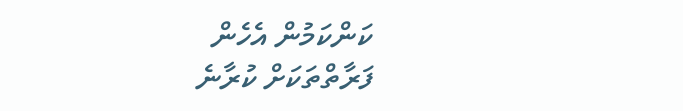ކަންކަމުން އެހެން ފަރާތްތަކަށް ކުރާނެ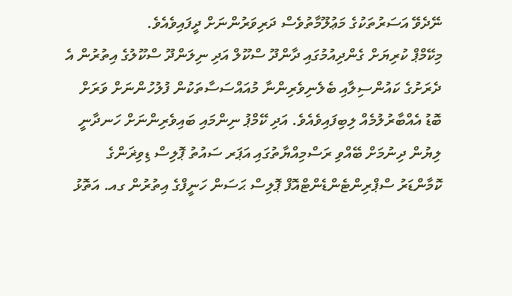ނޭދެވޭ އަސަރުތަކުގެ މަޢުލޫމާތުވެސް ދަރިވަރުންނަށް ދީފައިވެއެވެ.
މިކޭމްޕް ކުރިޔަށް ގެންދިއުމުގައި ދާންދޫ ސްކޫލް އަދި ނިލަންދޫ ސްކޫލުގެ އިތުރުން އެ ދެރަށުގެ ކައުންސިލާއި ބެލެނިވެރިންނާ މުއައްސަސާތަކުން ފުލުހުންނަށް ވަރަށް ބޮޑު އެއްބާރުލުމެއް ލިބިފައިވެއެވެ. އަދި ކޭމްޕު ނިންމައި ބައިވެރިންނަށް ހަނދާނީ ލިޔުން ދިނުމަށް ބޭއްވި ރަސްމިއްޔާތުގައި އަޕަރ ސައުތު ޕޮލިސް ޑިވިޜަންގެ ކޮމާންޑަރު ސްޕްރިންޓެންޑެންޓްއޮފް ޕޮލިސް ޙަސަން ހަނީފްގެ އިތުރުން ގއ. އަތޮޅު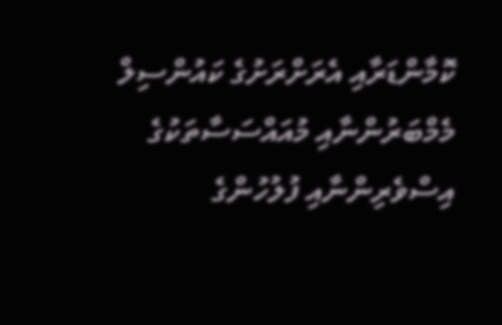ކޮމާންޑަރާއި އެރަށްރަށުގެ ކައުންސިލް މެމްބަރުންނާއި މުއައްސަސާތަކުގެ އިސްވެރިންނާއި ފުލުހުންގެ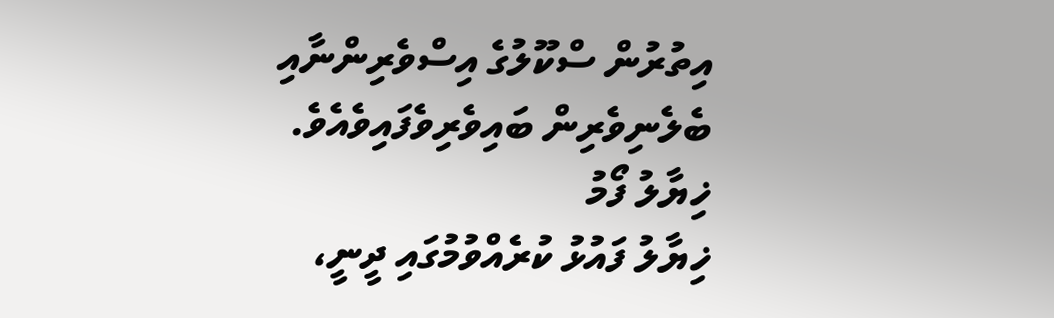އިތުރުން ސްކޫލުގެ އިސްވެރިންނާއި ބެލެނިވެރިން ބައިވެރިވެފައިވެއެވެ.
ޚިޔާލު ފޯމު
ޚިޔާލު ފައުޅު ކުރެއްވުމުގައި ދީނީ،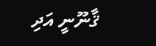ޤާނޫނީ އަދި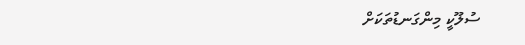ސުލޫކީ މިންގަނޑުތަކަށް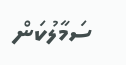ސަމާލުކަން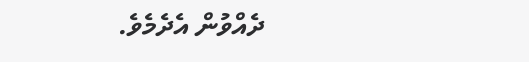ދެއްވުން އެދެމެވެ.